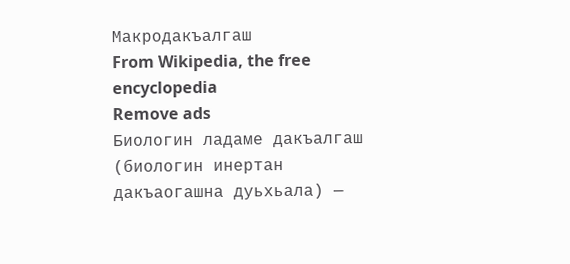Макродакъалгаш
From Wikipedia, the free encyclopedia
Remove ads
Биологин ладаме дакъалгаш (биологин инертан дакъаогашна дуьхьала) —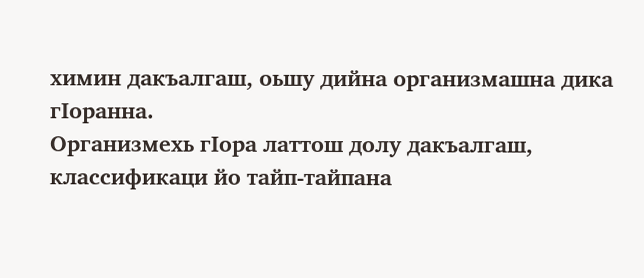химин дакъалгаш, оьшу дийна организмашна дика гӀоранна.
Организмехь гӀора латтош долу дакъалгаш, классификаци йо тайп-тайпана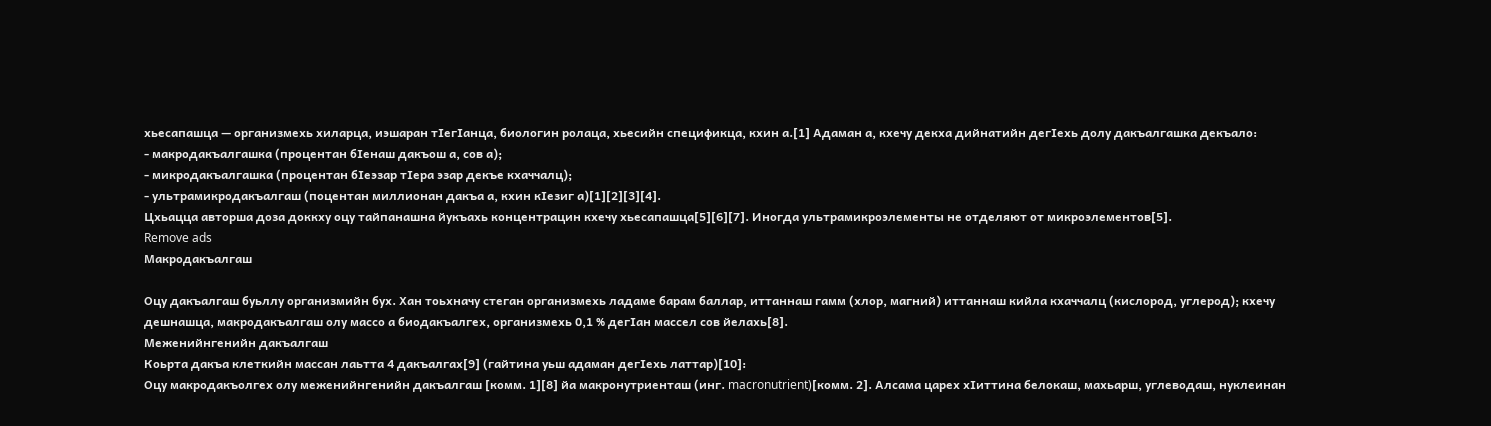хьесапашца — организмехь хиларца, иэшаран тӀегӀанца, биологин ролаца, хьесийн спецификца, кхин а.[1] Адаман а, кхечу декха дийнатийн дегӀехь долу дакъалгашка декъало:
- макродакъалгашка (процентан бӀенаш дакъош а, сов а);
- микродакъалгашка (процентан бӀеэзар тӀера эзар декъе кхаччалц);
- ультрамикродакъалгаш (поцентан миллионан дакъа а, кхин кӀезиг а)[1][2][3][4].
Цхьацца авторша доза доккху оцу тайпанашна йукъахь концентрацин кхечу хьесапашца[5][6][7]. Иногда ультрамикроэлементы не отделяют от микроэлементов[5].
Remove ads
Макродакъалгаш

Оцу дакъалгаш буьллу организмийн бух. Хан тоьхначу стеган организмехь ладаме барам баллар, иттаннаш гамм (хлор, магний) иттаннаш кийла кхаччалц (кислород, углерод); кхечу дешнашца, макродакъалгаш олу массо а биодакъалгех, организмехь 0,1 % дегӀан массел сов йелахь[8].
Меженийнгенийн дакъалгаш
Коьрта дакъа клеткийн массан лаьтта 4 дакъалгах[9] (гайтина уьш адаман дегӀехь латтар)[10]:
Оцу макродакъолгех олу меженийнгенийн дакъалгаш [комм. 1][8] йа макронутриенташ (инг. macronutrient)[комм. 2]. Алсама царех хӀиттина белокаш, махьарш, углеводаш, нуклеинан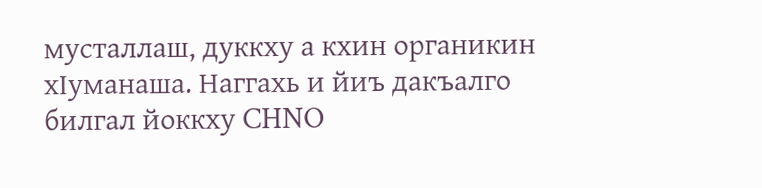мусталлаш, дуккху а кхин органикин хӀуманаша. Наггахь и йиъ дакъалго билгал йоккху CHNO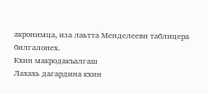акронимца, иза лаьтта Менделеевн таблицера билгалонех.
Кхин макродакъалгаш
Лахахь дагардина кхин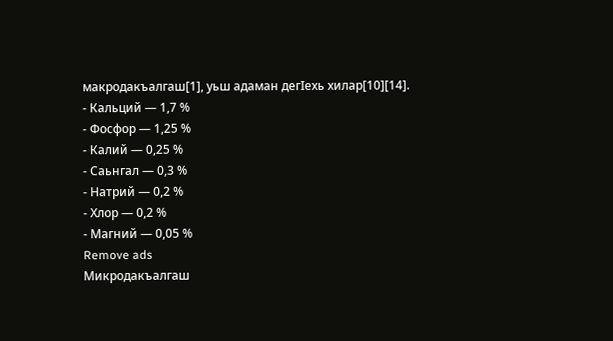макродакъалгаш[1], уьш адаман дегӀехь хилар[10][14].
- Кальций — 1,7 %
- Фосфор — 1,25 %
- Калий — 0,25 %
- Саьнгал — 0,3 %
- Натрий — 0,2 %
- Хлор — 0,2 %
- Магний — 0,05 %
Remove ads
Микродакъалгаш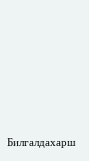Билгалдахарш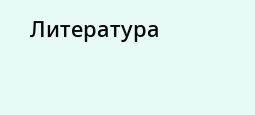Литература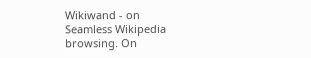Wikiwand - on
Seamless Wikipedia browsing. On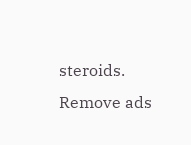steroids.
Remove ads